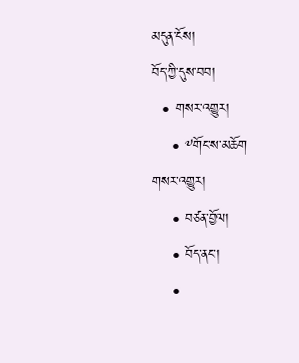མདུན་ངོས།
བོད་ཀྱི་དུས་བབ།
  • གསར་འགྱུར།
    • ༸གོང་ས་མཆོག གསར་འགྱུར།
    • བཙན་བྱོལ།
    • བོད་ནང་།
    •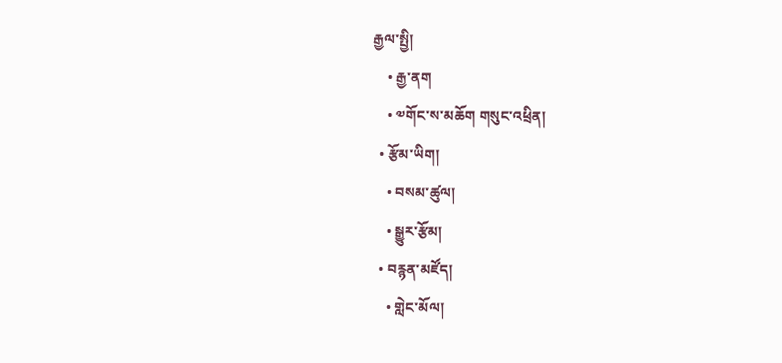རྒྱལ་སྤྱི།
    • རྒྱ་ནག
    • ༧གོང་ས་མཆོག གསུང་འཕྲིན།
  • རྩོམ་ཡིག།
    • བསམ་ཚུལ།
    • སྒྱུར་རྩོམ།
  • བརྙན་མཛོད།
    • གླེང་མོལ།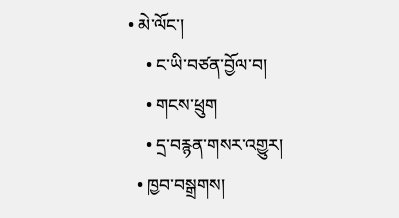• མེ་ལོང་།
    • ང་ཡི་བཙན་བྱོལ་བ།
    • གངས་ཕྲུག
    • དྲ་བརྙན་གསར་འགྱུར།
  • ཁྱབ་བསྒྲགས།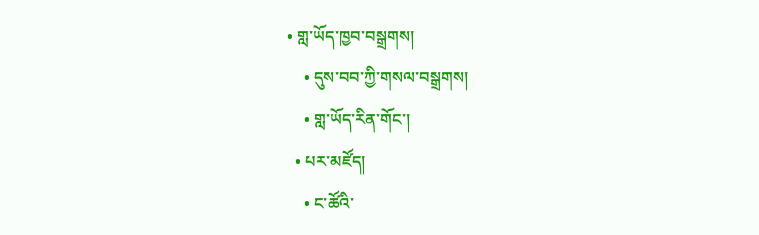• གླ་ཡོད་ཁྱབ་བསྒྲགས།
    • དུས་བབ་ཀྱི་གསལ་བསྒྲགས།
    • གླ་ཡོད་རིན་གོང་།
  • པར་མཛོད།
    • ང་ཚོའི་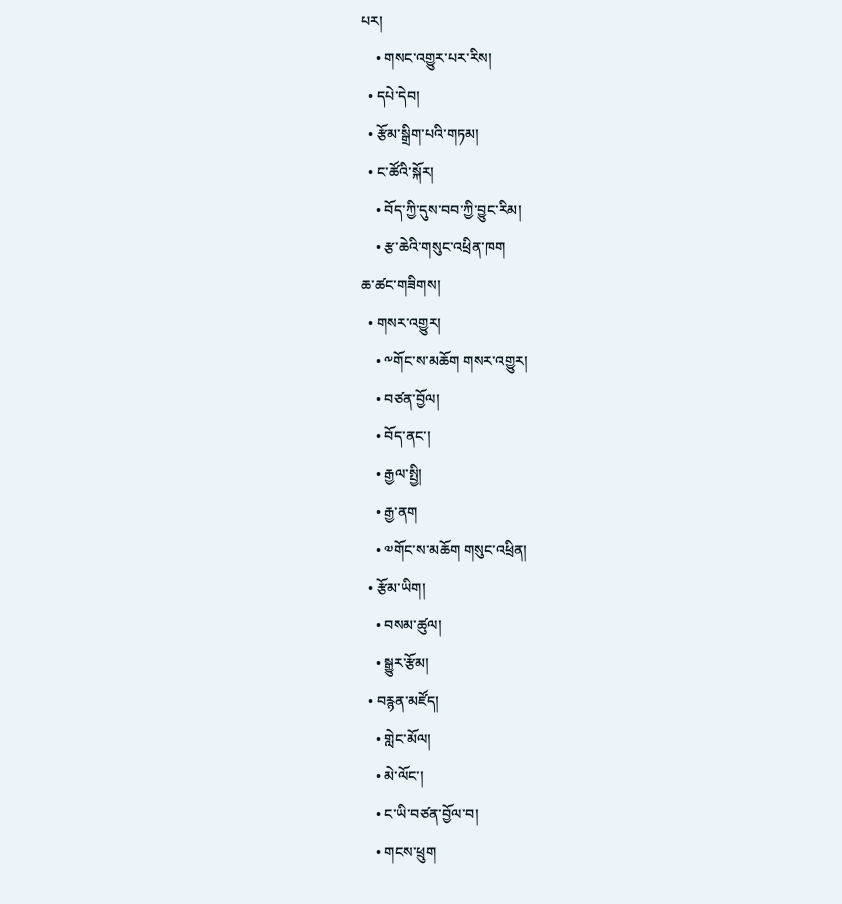པར།
    • གསང་འགྱུར་པར་རིས།
  • དཔེ་དེབ།
  • རྩོམ་སྒྲིག་པའི་གཏམ།
  • ང་ཚོའི་སྐོར།
    • བོད་ཀྱི་དུས་བབ་ཀྱི་བྱུང་རིམ།
    • རྩ་ཆེའི་གསུང་འཕྲིན་ཁག
ཆ་ཚང་གཟིགས།
  • གསར་འགྱུར།
    • ༸གོང་ས་མཆོག གསར་འགྱུར།
    • བཙན་བྱོལ།
    • བོད་ནང་།
    • རྒྱལ་སྤྱི།
    • རྒྱ་ནག
    • ༧གོང་ས་མཆོག གསུང་འཕྲིན།
  • རྩོམ་ཡིག།
    • བསམ་ཚུལ།
    • སྒྱུར་རྩོམ།
  • བརྙན་མཛོད།
    • གླེང་མོལ།
    • མེ་ལོང་།
    • ང་ཡི་བཙན་བྱོལ་བ།
    • གངས་ཕྲུག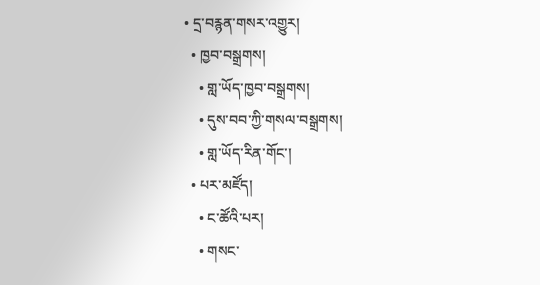• དྲ་བརྙན་གསར་འགྱུར།
  • ཁྱབ་བསྒྲགས།
    • གླ་ཡོད་ཁྱབ་བསྒྲགས།
    • དུས་བབ་ཀྱི་གསལ་བསྒྲགས།
    • གླ་ཡོད་རིན་གོང་།
  • པར་མཛོད།
    • ང་ཚོའི་པར།
    • གསང་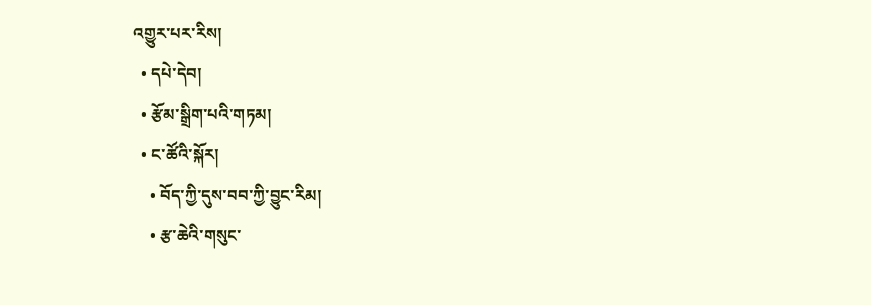འགྱུར་པར་རིས།
  • དཔེ་དེབ།
  • རྩོམ་སྒྲིག་པའི་གཏམ།
  • ང་ཚོའི་སྐོར།
    • བོད་ཀྱི་དུས་བབ་ཀྱི་བྱུང་རིམ།
    • རྩ་ཆེའི་གསུང་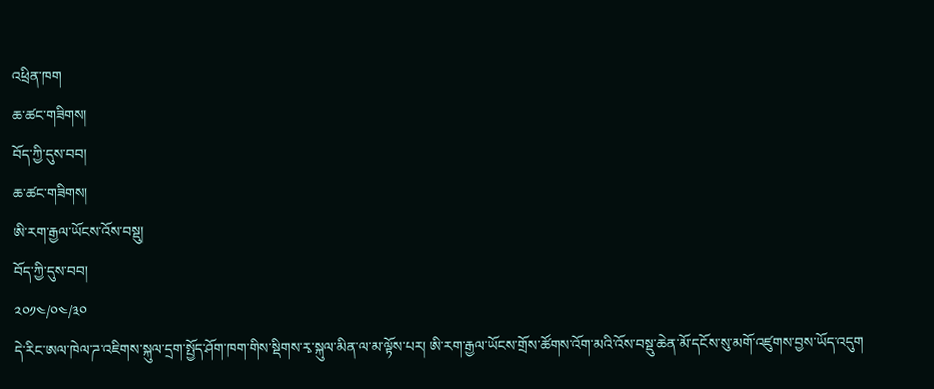འཕྲིན་ཁག
ཆ་ཚང་གཟིགས།
བོད་ཀྱི་དུས་བབ།
ཆ་ཚང་གཟིགས།
ཨི་རག་རྒྱལ་ཡོངས་འོས་བསྡུ།
བོད་ཀྱི་དུས་བབ།
༢༠༡༤/༠༤/༣༠
དེ་རིང་ཨལ་ཁེལ་ཌ་འཇིགས་སྐུལ་དྲག་སྤྱོད་ཤོག་ཁག་གིས་སྡིགས་རྭ་སྐུལ་མིན་ལ་མ་ལྟོས་པར། ཨི་རག་རྒྱལ་ཡོངས་གྲོས་ཚོགས་འོག་མའི་འོས་བསྡུ་ཆེན་མོ་དངོས་སུ་མགོ་འཛུགས་བྱས་ཡོད་འདུག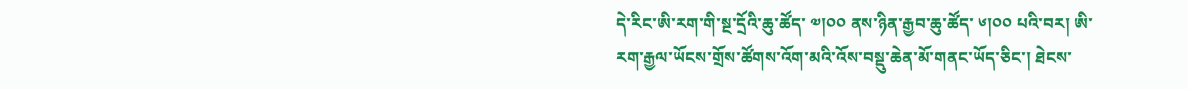དེ་རིང་ཨི་རག་གི་སྔ་དྲོའི་ཆུ་ཚོད་ ༧།༠༠ ནས་ཉིན་རྒྱབ་ཆུ་ཚོད་ ༦།༠༠ པའི་བར། ཨི་རག་རྒྱལ་ཡོངས་གྲོས་ཚོགས་འོག་མའི་འོས་བསྡུ་ཆེན་མོ་གནང་ཡོད་ཅིང་། ཐེངས་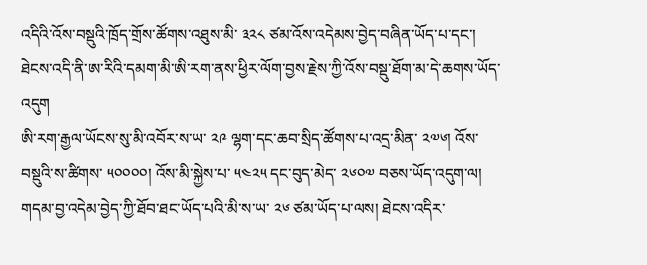འདིའི་འོས་བསྡུའི་ཁྲོད་གྲོས་ཚོགས་འཐུས་མི་ ༣༢༨ ཙམ་འོས་འདེམས་བྱེད་བཞིན་ཡོད་པ་དང་། ཐེངས་འདི་ནི་ཨ་རིའི་དམག་མི་ཨི་རག་ནས་ཕྱིར་ལོག་བྱས་རྗེས་ཀྱི་འོས་བསྡུ་ཐོག་མ་དེ་ཆགས་ཡོད་འདུག
ཨི་རག་རྒྱལ་ཡོངས་སུ་མི་འབོར་ས་ཡ་ ༢༩ ལྷག་དང་ཆབ་སྲིད་ཚོགས་པ་འདྲ་མིན་ ༢༧༦། འོས་བསྡུའི་ས་ཚིགས་ ༥༠༠༠༠། འོས་མི་སྐྱེས་པ་ ༥༤༢༥ དང་བུད་མེད་ ༢༦༠༧ བཅས་ཡོད་འདུག་ལ། གདམ་བྱ་འདེམ་བྱེད་ཀྱི་ཐོབ་ཐང་ཡོད་པའི་མི་ས་ཡ་ ༢༦ ཙམ་ཡོད་པ་ལས། ཐེངས་འདིར་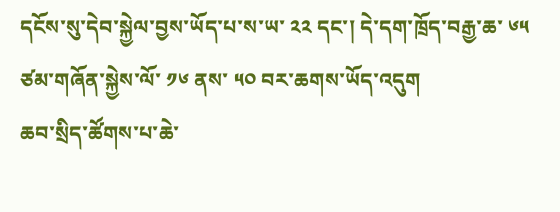དངོས་སུ་དེབ་སྐྱེལ་བྱས་ཡོད་པ་ས་ཡ་ ༢༢ དང་། དེ་དག་ཁྲོད་བརྒྱ་ཆ་ ༦༥ ཙམ་གཞོན་སྐྱེས་ལོ་ ༡༦ ནས་ ༥༠ བར་ཆགས་ཡོད་འདུག
ཆབ་སྲིད་ཚོགས་པ་ཆེ་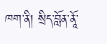ཁག་ནི། སྲིད་བློན་ནཱོ་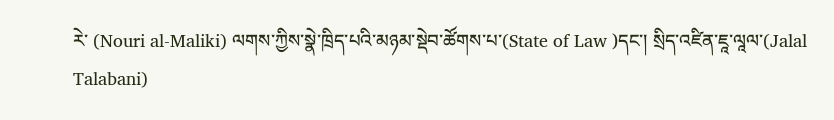རེ་ (Nouri al-Maliki) ལགས་ཀྱིས་སྣེ་ཁྲིད་པའི་མཉམ་སྡེབ་ཚོགས་པ་(State of Law )དང་། སྲིད་འཛིན་ཇཱ་ལཱལ་(Jalal Talabani)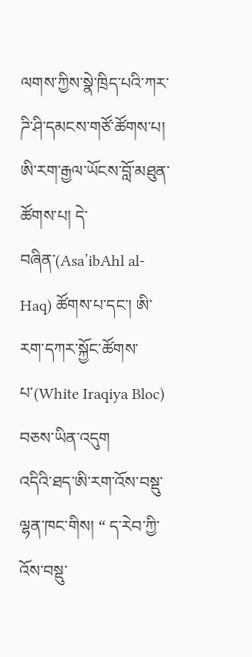ལགས་ཀྱིས་སྣེ་ཁྲིད་པའི་ཀར་ཌི་ཤི་དམངས་གཙོ་ཚོགས་པ། ཨི་རག་རྒྱལ་ཡོངས་བློ་མཐུན་ཚོགས་པ། དེ་བཞིན་(Asa’ibAhl al-Haq) ཚོགས་པ་དང་། ཨི་རག་དཀར་སྐྱོང་ཚོགས་པ་(White Iraqiya Bloc) བཅས་ཡིན་འདུག
འདིའི་ཐད་ཨི་རག་འོས་བསྡུ་ལྷན་ཁང་གིས། “ ད་རེབ་ཀྱི་འོས་བསྡུ་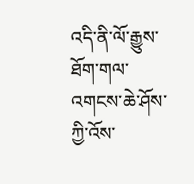འདི་ནི་ལོ་རྒྱུས་ཐོག་གལ་འགངས་ཆེ་ཤོས་ཀྱི་འོས་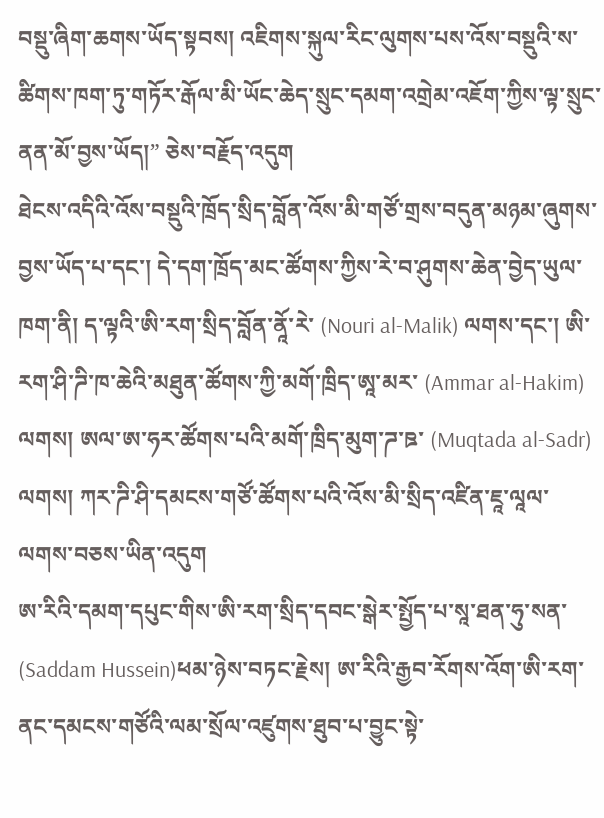བསྡུ་ཞིག་ཆགས་ཡོད་སྟབས། འཇིགས་སྐུལ་རིང་ལུགས་པས་འོས་བསྡུའི་ས་ཚིགས་ཁག་ཏུ་གཏོར་རྒོལ་མི་ཡོང་ཆེད་སྲུང་དམག་འགྲེམ་འཇོག་ཀྱིས་ལྟ་སྲུང་ནན་མོ་བྱས་ཡོད།” ཅེས་བརྗོད་འདུག
ཐེངས་འདིའི་འོས་བསྡུའི་ཁྲོད་སྲིད་བློན་འོས་མི་གཙོ་གྲས་བདུན་མཉམ་ཞུགས་བྱས་ཡོད་པ་དང་། དེ་དག་ཁྲོད་མང་ཚོགས་ཀྱིས་རེ་བ་ཤུགས་ཆེན་བྱེད་ཡུལ་ཁག་ནི། ད་ལྟའི་ཨི་རག་སྲིད་བློན་ནཱོ་རེ་ (Nouri al-Malik) ལགས་དང་། ཨི་རག་ཤི་ཌི་ཁ་ཆེའི་མཐུན་ཚོགས་ཀྱི་མགོ་ཁྲིད་ཨཱ་མར་ (Ammar al-Hakim) ལགས། ཨལ་ཨ་ཧར་ཚོགས་པའི་མགོ་ཁྲིད་མུག་ཌ་ཋ་ (Muqtada al-Sadr) ལགས། ཀར་ཌི་ཤི་དམངས་གཙོ་ཚོགས་པའི་འོས་མི་སྲིད་འཛིན་ཇཱ་ལཱལ་ལགས་བཅས་ཡིན་འདུག
ཨ་རིའི་དམག་དཔུང་གིས་ཨི་རག་སྲིད་དབང་སྒེར་སྤྱོད་པ་སཱ་ཐན་ཧུ་སན་ (Saddam Hussein)ཕམ་ཉེས་བཏང་རྗེས། ཨ་རིའི་རྒྱབ་རོགས་འོག་ཨི་རག་ནང་དམངས་གཙོའི་ལམ་སྲོལ་འཛུགས་ཐུབ་པ་བྱུང་སྟེ་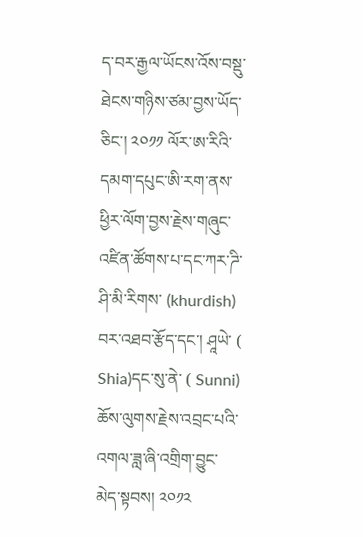ད་བར་རྒྱལ་ཡོངས་འོས་བསྡུ་ཐེངས་གཉིས་ཙམ་བྱས་ཡོད་ཅིང་། ༢༠༡༡ ལོར་ཨ་རིའི་དམག་དཔུང་ཨི་རག་ནས་ཕྱིར་ལོག་བྱས་རྗེས་གཞུང་འཛིན་ཚོགས་པ་དང་ཀར་ཌི་ཤི་མི་རིགས་ (khurdish) བར་འཐབ་རྩོད་དང་། ཤཱཡེ་ ( Shia)དང་སུ་ནེ་ ( Sunni) ཆོས་ལུགས་རྗེས་འབྲང་པའི་འགལ་ཟླ་ཞི་འགྲིག་བྱུང་མེད་སྟབས། ༢༠༡༢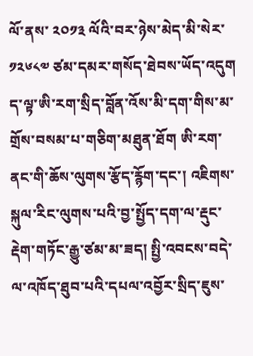ལོ་ནས་ ༢༠༡༣ ལོའི་བར་ཉེས་མེད་མི་སེར་ ༡༢༦༨༧ ཙམ་དམར་གསོད་ཐེབས་ཡོད་འདུག
ད་ལྟ་ཨི་རག་སྲིད་བློན་འོས་མི་དག་གིས་མ་གྲོས་བསམ་པ་གཅིག་མཐུན་ཐོག ཨི་རག་ནང་གི་ཆོས་ལུགས་རྩོད་རྙོག་དང་། འཇིགས་སྐུལ་རིང་ལུགས་པའི་བྱ་སྤྱོད་དག་ལ་རྡུང་རྡེག་གཏོང་རྒྱུ་ཙམ་མ་ཟད། སྤྱི་འབངས་བདེ་ལ་འཁོད་ཐུབ་པའི་དཔལ་འབྱོར་སྲིད་ཇུས་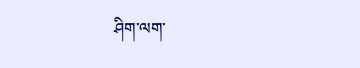ཤིག་ལག་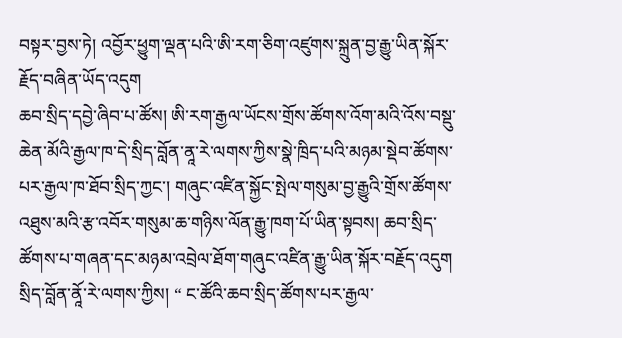བསྟར་བྱས་ཏེ། འབྱོར་ཕྱུག་ལྡན་པའི་ཨི་རག་ཅིག་འཛུགས་སྐྲུན་བྱ་རྒྱུ་ཡིན་སྐོར་རྗོད་བཞིན་ཡོད་འདུག
ཆབ་སྲིད་དབྱེ་ཞིབ་པ་ཚོས། ཨི་རག་རྒྱལ་ཡོངས་གྲོས་ཚོགས་འོག་མའི་འོས་བསྡུ་ཆེན་མོའི་རྒྱལ་ཁ་དེ་སྲིད་བློན་ནཱ་རེ་ལགས་ཀྱིས་སྣེ་ཁྲིད་པའི་མཉམ་སྡེབ་ཚོགས་པར་རྒྱལ་ཁ་ཐོབ་སྲིད་ཀྱང་། གཞུང་འཛིན་སྐྱོང་སྤེལ་གསུམ་བྱ་རྒྱུའི་གྲོས་ཚོགས་འཐུས་མའི་རྩ་འབོར་གསུམ་ཆ་གཉིས་ལོན་རྒྱུ་ཁག་པོ་ཡིན་སྟབས། ཆབ་སྲིད་ཚོགས་པ་གཞན་དང་མཉམ་འབྲེལ་ཐོག་གཞུང་འཛིན་རྒྱུ་ཡིན་སྐོར་བརྗོད་འདུག
སྲིད་བློན་ནཱོ་རེ་ལགས་ཀྱིས། “ ང་ཚོའི་ཆབ་སྲིད་ཚོགས་པར་རྒྱལ་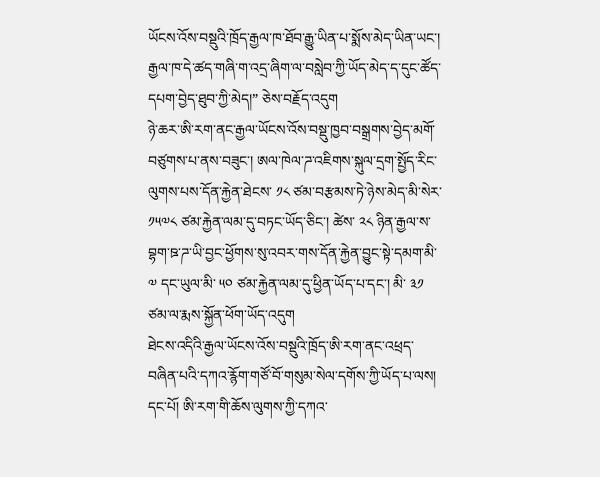ཡོངས་འོས་བསྡུའི་ཁྲོད་རྒྱལ་ཁ་ཐོབ་རྒྱུ་ཡིན་པ་སྨོས་མེད་ཡིན་ཡང་། རྒྱལ་ཁ་དེ་ཚད་གཞི་ག་འདྲ་ཞིག་ལ་བསླེབ་ཀྱི་ཡོད་མེད་ད་དུང་ཚོད་དཔག་བྱེད་ཐུབ་ཀྱི་མེད།” ཅེས་བརྗོད་འདུག
ཉེ་ཆར་ཨི་རག་ནང་རྒྱལ་ཡོངས་འོས་བསྡུ་ཁྱབ་བསྒྲགས་བྱེད་མགོ་བཙུགས་པ་ནས་བཟུང་། ཨལ་ཁེལ་ཌ་འཇིགས་སྐུལ་དྲག་སྤྱོད་རིང་ལུགས་པས་དོན་རྐྱེན་ཐེངས་ ༡༨ ཙམ་བརྩམས་ཏེ་ཉེས་མེད་མི་སེར་ ༡༥༧༨ ཙམ་རྐྱེན་ལམ་དུ་བཏང་ཡོད་ཅིང་། ཚེས་ ༢༨ ཉིན་རྒྱལ་ས་བྷག་ཋ་ཌ་ཡི་བྱང་ཕྱོགས་སུ་འབར་གས་དོན་རྐྱེན་བྱུང་སྟེ་དམག་མི་ ༧ དང་ཡུལ་མི་ ༥༠ ཙམ་རྐྱེན་ལམ་དུ་ཕྱིན་ཡོད་པ་དང་། མི་ ༣༡ ཙམ་ལ་རྨས་སྐྱོན་ཕོག་ཡོད་འདུག
ཐེངས་འདིའི་རྒྱལ་ཡོངས་འོས་བསྡུའི་ཁྲོད་ཨི་རག་ནང་འཕྲད་བཞིན་པའི་དཀའ་རྙོག་གཙོ་བོ་གསུམ་སེལ་དགོས་ཀྱི་ཡོད་པ་ལས། དང་པོ། ཨི་རག་གི་ཆོས་ལུགས་ཀྱི་དཀའ་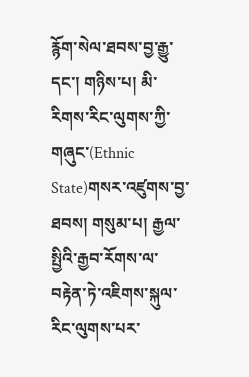རྙོག་སེལ་ཐབས་བྱ་རྒྱུ་དང་། གཉིས་པ། མི་རིགས་རིང་ལུགས་ཀྱི་གཞུང་(Ethnic State)གསར་འཛུགས་བྱ་ཐབས། གསུམ་པ། རྒྱལ་སྤྱིའི་རྒྱབ་རོགས་ལ་བརྟེན་ཏེ་འཇིགས་སྐུལ་རིང་ལུགས་པར་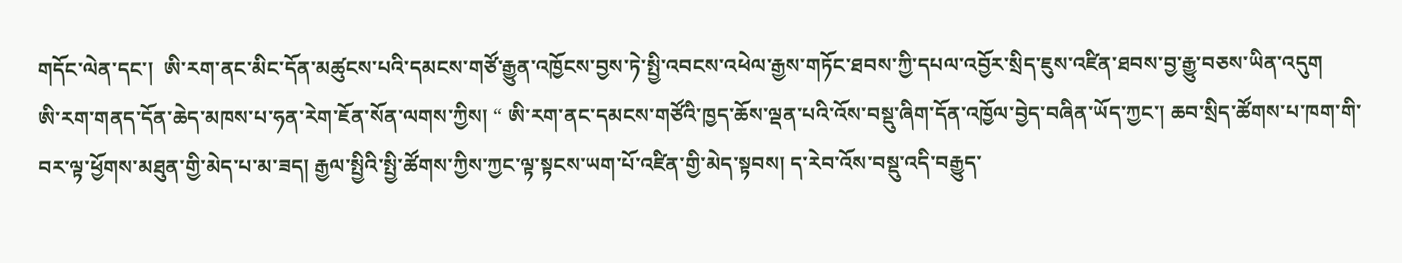གདོང་ལེན་དང་།  ཨི་རག་ནང་མིང་དོན་མཚུངས་པའི་དམངས་གཙོ་རྒྱུན་འཁྱོངས་བྱས་ཏེ་སྤྱི་འབངས་འཕེལ་རྒྱས་གཏོང་ཐབས་ཀྱི་དཔལ་འབྱོར་སྲིད་ཇུས་འཛིན་ཐབས་བྱ་རྒྱུ་བཅས་ཡིན་འདུག
ཨི་རག་གནད་དོན་ཆེད་མཁས་པ་ཧན་རེག་ཇོན་སོན་ལགས་ཀྱིས། “ ཨི་རག་ནང་དམངས་གཙོའི་ཁྱད་ཆོས་ལྡན་པའི་འོས་བསྡུ་ཞིག་དོན་འཁྱོལ་བྱེད་བཞིན་ཡོད་ཀྱང་། ཆབ་སྲིད་ཚོགས་པ་ཁག་གི་བར་ལྟ་ཕྱོགས་མཐུན་གྱི་མེད་པ་མ་ཟད། རྒྱལ་སྤྱིའི་སྤྱི་ཚོགས་ཀྱིས་ཀྱང་ལྟ་སྟངས་ཡག་པོ་འཛིན་གྱི་མེད་སྟབས། ད་རེབ་འོས་བསྡུ་འདི་བརྒྱུད་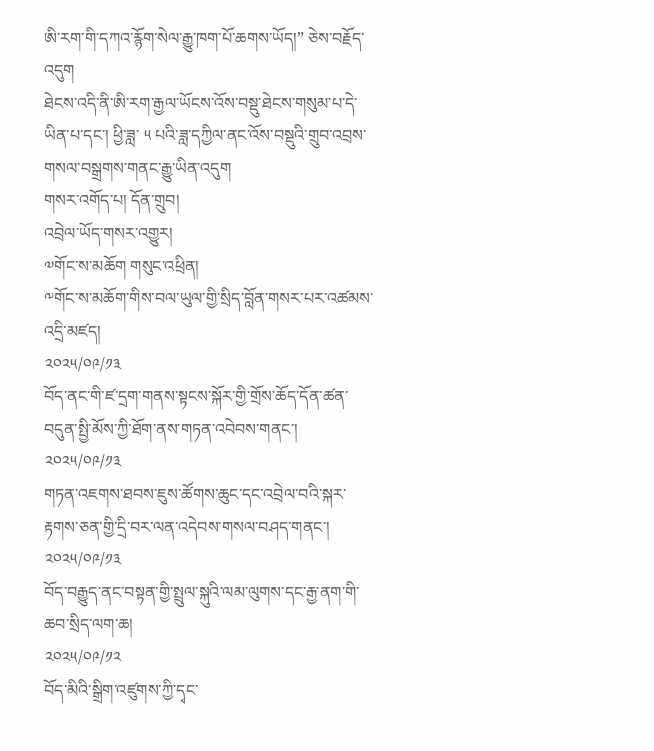ཨི་རག་གི་དཀའ་རྙོག་སེལ་རྒྱུ་ཁག་པོ་ཆགས་ཡོད།” ཅེས་བརྗོད་འདུག
ཐེངས་འདི་ནི་ཨི་རག་རྒྱལ་ཡོངས་འོས་བསྡུ་ཐེངས་གསུམ་པ་དེ་ཡིན་པ་དང་། ཕྱི་ཟླ་ ༥ པའི་ཟླ་དཀྱིལ་ནང་འོས་བསྡུའི་གྲུབ་འབྲས་གསལ་བསྒྲགས་གནང་རྒྱུ་ཡིན་འདུག
གསར་འགོད་པ། དོན་གྲུབ།
འབྲེལ་ཡོད་གསར་འགྱུར།
༧གོང་ས་མཆོག གསུང་འཕྲིན།
༸གོང་ས་མཆོག་གིས་བལ་ཡུལ་གྱི་སྲིད་བློན་གསར་པར་འཚམས་འདྲི་མཛད།
༢༠༢༥/༠༩/༡༣
བོད་ནང་གི་ཛ་དྲག་གནས་སྟངས་སྐོར་གྱི་གྲོས་ཆོད་དོན་ཚན་བདུན་སྤྱི་མོས་ཀྱི་ཐོག་ནས་གཏན་འབེབས་གནང་།
༢༠༢༥/༠༩/༡༣
གཏན་འཇགས་ཐབས་ཇུས་ཚོགས་ཆུང་དང་འབྲེལ་བའི་སྐར་རྟགས་ཅན་གྱི་དྲི་བར་ལན་འདེབས་གསལ་བཤད་གནང་།
༢༠༢༥/༠༩/༡༣
བོད་བརྒྱུད་ནང་བསྟན་གྱི་སྤྲུལ་སྐུའི་ལམ་ལུགས་དང་རྒྱ་ནག་གི་ཆབ་སྲིད་ལག་ཆ།
༢༠༢༥/༠༩/༡༢
བོད་མིའི་སྒྲིག་འཛུགས་ཀྱི་དྭང་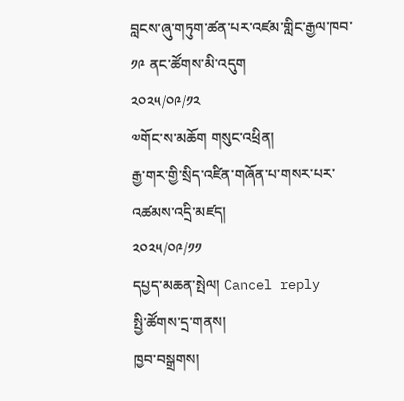བླངས་ཞུ་གཏུག་ཚན་པར་འཛམ་གླིང་རྒྱལ་ཁབ་ ༡༩ ནང་ཚོགས་མི་འདུག
༢༠༢༥/༠༩/༡༢
༧གོང་ས་མཆོག གསུང་འཕྲིན།
རྒྱ་གར་གྱི་སྲིད་འཛིན་གཞོན་པ་གསར་པར་འཚམས་འདྲི་མཛད།
༢༠༢༥/༠༩/༡༡
དཔྱད་མཆན་སྤེལ། Cancel reply
སྤྱི་ཚོགས་དྲ་གནས།
ཁྱབ་བསྒྲགས།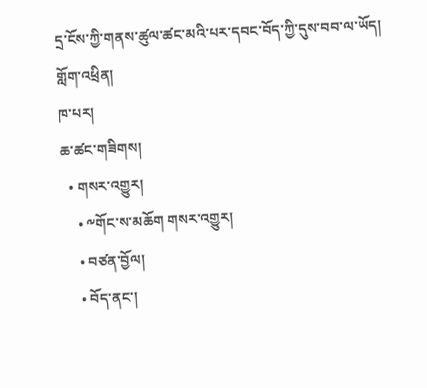དྲ་ངོས་ཀྱི་གནས་ཚུལ་ཚང་མའི་པར་དབང་བོད་ཀྱི་དུས་བབ་ལ་ཡོད།
གློག་འཕྲིན།
ཁ་པར།
ཆ་ཚང་གཟིགས།
  • གསར་འགྱུར།
    • ༸གོང་ས་མཆོག གསར་འགྱུར།
    • བཙན་བྱོལ།
    • བོད་ནང་།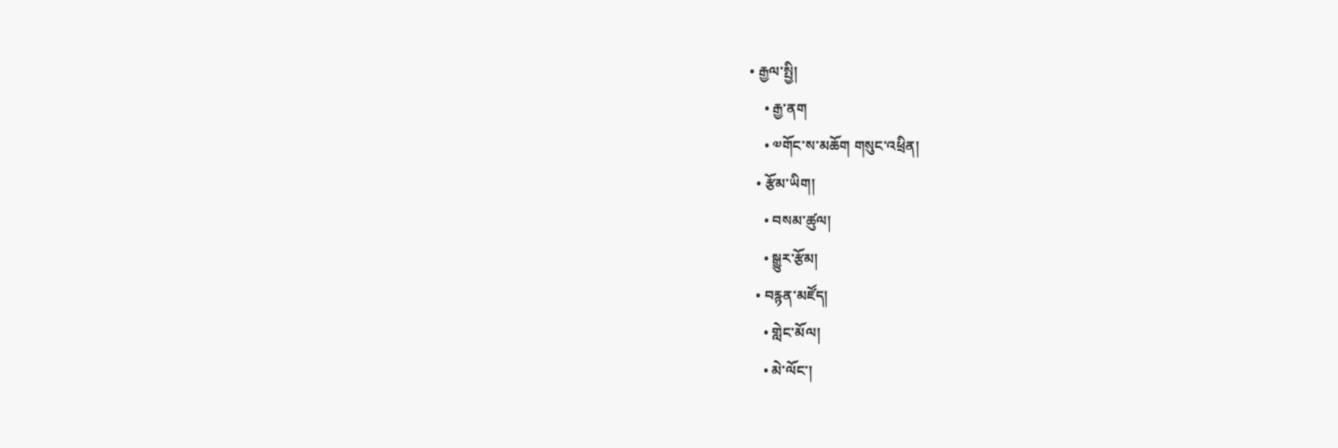• རྒྱལ་སྤྱི།
    • རྒྱ་ནག
    • ༧གོང་ས་མཆོག གསུང་འཕྲིན།
  • རྩོམ་ཡིག།
    • བསམ་ཚུལ།
    • སྒྱུར་རྩོམ།
  • བརྙན་མཛོད།
    • གླེང་མོལ།
    • མེ་ལོང་།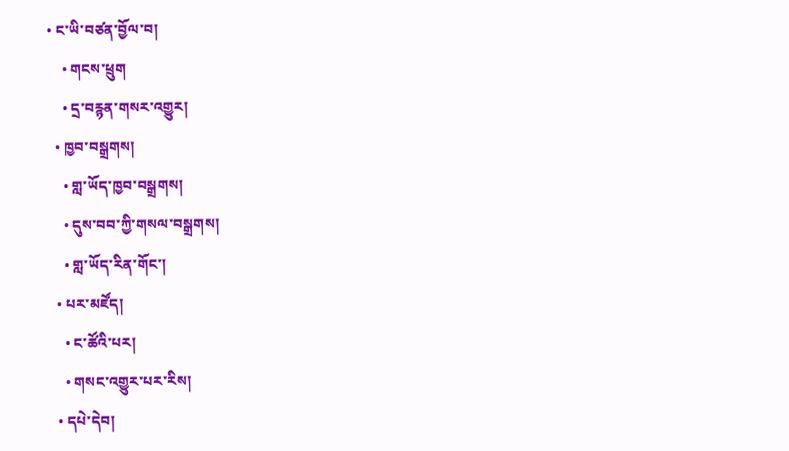• ང་ཡི་བཙན་བྱོལ་བ།
    • གངས་ཕྲུག
    • དྲ་བརྙན་གསར་འགྱུར།
  • ཁྱབ་བསྒྲགས།
    • གླ་ཡོད་ཁྱབ་བསྒྲགས།
    • དུས་བབ་ཀྱི་གསལ་བསྒྲགས།
    • གླ་ཡོད་རིན་གོང་།
  • པར་མཛོད།
    • ང་ཚོའི་པར།
    • གསང་འགྱུར་པར་རིས།
  • དཔེ་དེབ།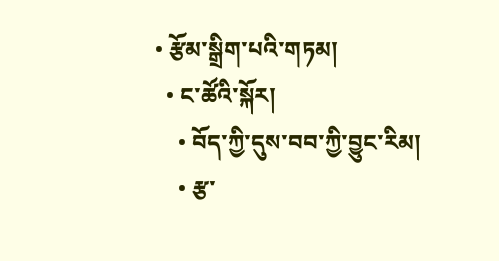• རྩོམ་སྒྲིག་པའི་གཏམ།
  • ང་ཚོའི་སྐོར།
    • བོད་ཀྱི་དུས་བབ་ཀྱི་བྱུང་རིམ།
    • རྩ་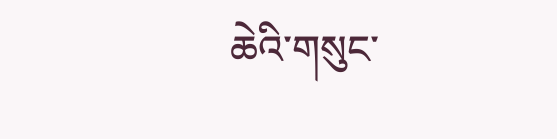ཆེའི་གསུང་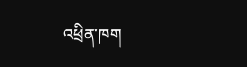འཕྲིན་ཁག